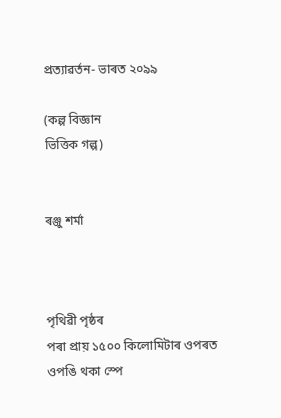প্রত্যাৱর্তন- ভাৰত ২০৯৯

(কল্প বিজ্ঞান
ভিত্তিক গল্প)


ৰঞ্জু শৰ্মা



পৃথিৱী পৃষ্ঠৰ
পৰা প্রায় ১৫০০ কিলোমিটাৰ ওপৰত ওপঙি থকা স্পে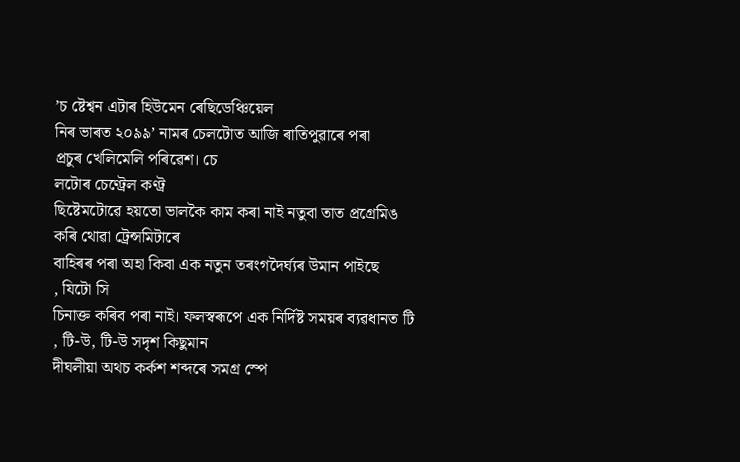’চ ষ্টেশ্বন এটাৰ হিউমেন ৰেছিডেঞ্চিয়েল
নিৰ ভাৰত ২০৯৯’ নামৰ চেলটোত আজি ৰাতিপুৱাৰে পৰা
প্রচুৰ খেলিমেলি পৰিৱেশ। চে
লটোৰ চেণ্ট্ৰেল কণ্ট্ৰ
ছিষ্টেমটোৱে হয়তো ভালকৈ কাম কৰা নাই নতুবা তাত প্রগ্রেমিঙ কৰি থোৱা ট্রেন্সমিটাৰে
বাহিৰৰ পৰা অহা কিবা এক নতুন তৰংগদৈর্ঘ্যৰ উমান পাইছে
, যিটো সি
চিনাক্ত কৰিব পৰা নাই। ফলস্বৰূপে এক নির্দিষ্ট সময়ৰ ব্যৱধানত টি
, টি-উ, টি-উ সদৃশ কিছুমান
দীঘলীয়া অথচ কর্কশ শব্দৰে সমগ্র স্পে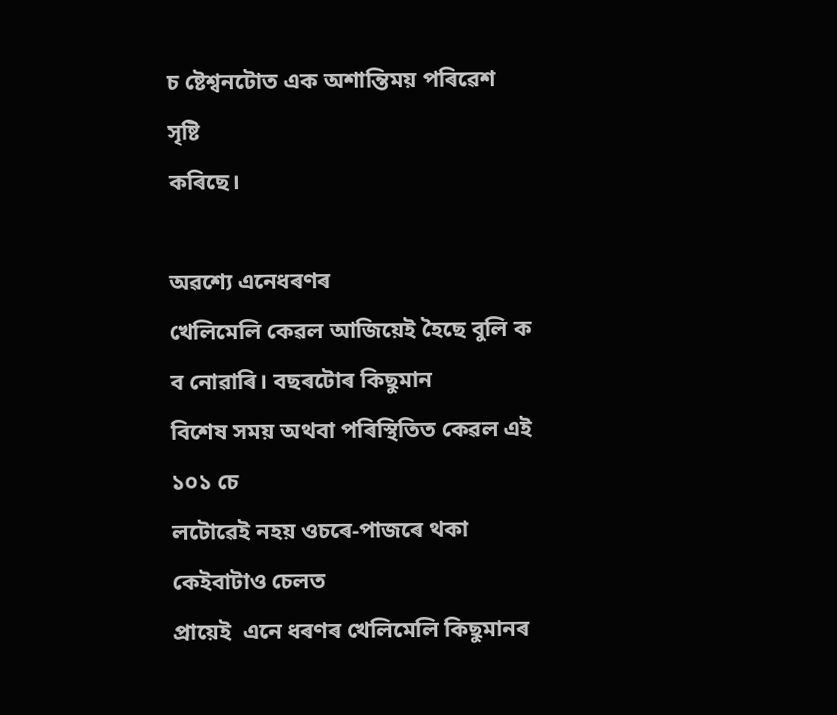চ ষ্টেশ্বনটোত এক অশান্তিময় পৰিৱেশ সৃষ্টি
কৰিছে।

অৱশ্যে এনেধৰণৰ
খেলিমেলি কেৱল আজিয়েই হৈছে বুলি ক
ব নোৱাৰি। বছৰটোৰ কিছুমান
বিশেষ সময় অথবা পৰিস্থিতিত কেৱল এই ১০১ চে
লটোৱেই নহয় ওচৰে-পাজৰে থকা কেইবাটাও চেলত
প্রায়েই  এনে ধৰণৰ খেলিমেলি কিছুমানৰ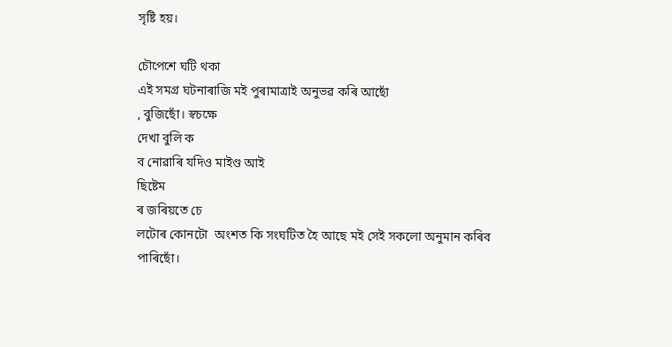সৃষ্টি হয়।

চৌপেশে ঘটি থকা
এই সমগ্র ঘটনাৰাজি মই পুৰামাত্রাই অনুভৱ কৰি আছোঁ
, বুজিছোঁ। স্বচক্ষে
দেখা বুলি ক
ব নোৱাৰি যদিও মাইণ্ড আই
ছিষ্টেম
ৰ জৰিয়তে চে
লটোৰ কোনটো  অংশত কি সংঘটিত হৈ আছে মই সেই সকলো অনুমান কৰিব
পাৰিছোঁ।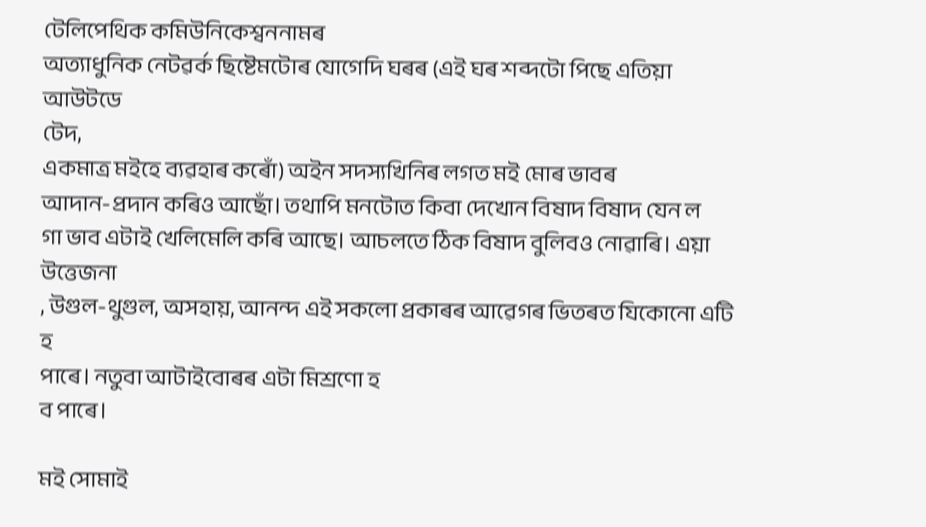টেলিপেথিক কমিউনিকেশ্বননামৰ
অত্যাধুনিক নেটৱর্ক ছিষ্টেমটোৰ যোগেদি ঘৰৰ (এই ঘৰ শব্দটো পিছে এতিয়া আউটডে
টেদ,
একমাত্র মইহে ব্যৱহাৰ কৰোঁ) অইন সদস্যখিনিৰ লগত মই মোৰ ভাবৰ
আদান-প্রদান কৰিও আছোঁ। তথাপি মনটোত কিবা দেখোন বিষাদ বিষাদ যেন ল
গা ভাব এটাই খেলিমেলি কৰি আছে। আচলতে ঠিক বিষাদ বুলিবও নোৱাৰি। এয়া
উত্তেজনা
, উগুল-থুগুল, অসহায়, আনন্দ এই সকলো প্রকাৰৰ আৱেগৰ ভিতৰত যিকোনো এটি হ
পাৰে। নতুবা আটাইবোৰৰ এটা মিশ্রণো হ
ব পাৰে।

মই সোমাই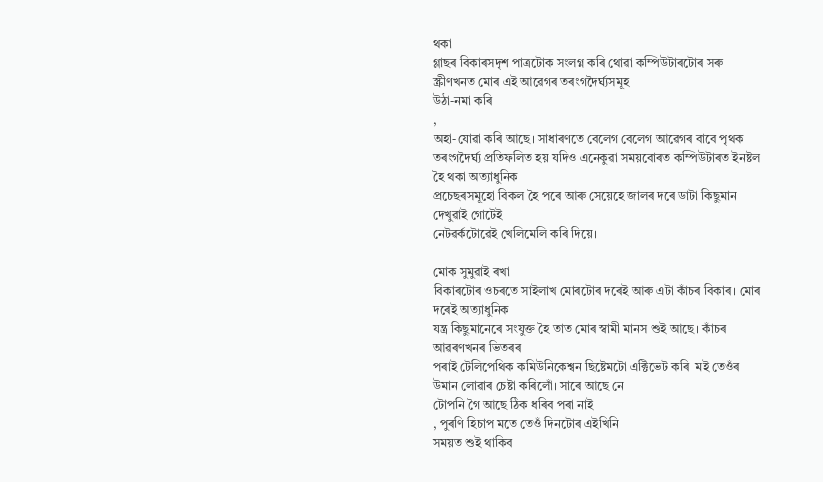থকা
গ্লাছৰ বিকাৰসদৃশ পাত্রটোক সংলগ্ন কৰি থোৱা কম্পিউটাৰটোৰ সৰু স্ক্রীণখনত মোৰ এই আৱেগৰ তৰংগদৈর্ঘ্যসমূহ
উঠা-নমা কৰি
,
অহা-যোৱা কৰি আছে। সাধাৰণতে বেলেগ বেলেগ আৱেগৰ বাবে পৃথক তৰংগদৈর্ঘ্য প্রতিফলিত হয় যদিও এনেকুৱা সময়বোৰত কম্পিউটাৰত ইনষ্টল হৈ থকা অত্যাধুনিক
প্রচেছৰসমূহো বিকল হৈ পৰে আৰু সেয়েহে জালৰ দৰে ডাটা কিছুমান দেখুৱাই গোটেই
নেটৱর্কটোৱেই খেলিমেলি কৰি দিয়ে।

মোক সুমুৱাই ৰখা
বিকাৰটোৰ ওচৰতে সাইলাখ মোৰটোৰ দৰেই আৰু এটা কাঁচৰ বিকাৰ। মোৰ দৰেই অত্যাধুনিক
যন্ত্র কিছুমানেৰে সংযুক্ত হৈ তাত মোৰ স্বামী মানস শুই আছে। কাঁচৰ আৱৰণখনৰ ভিতৰৰ
পৰাই টেলিপেথিক কমিউনিকেশ্বন ছিষ্টেমটো এক্টিভেট কৰি  মই তেওঁৰ উমান লোৱাৰ চেষ্টা কৰিলোঁ। সাৰে আছে নে
টোপনি গৈ আছে ঠিক ধৰিব পৰা নাই
, পুৰণি হিচাপ মতে তেওঁ দিনটোৰ এইখিনি
সময়ত শুই থাকিব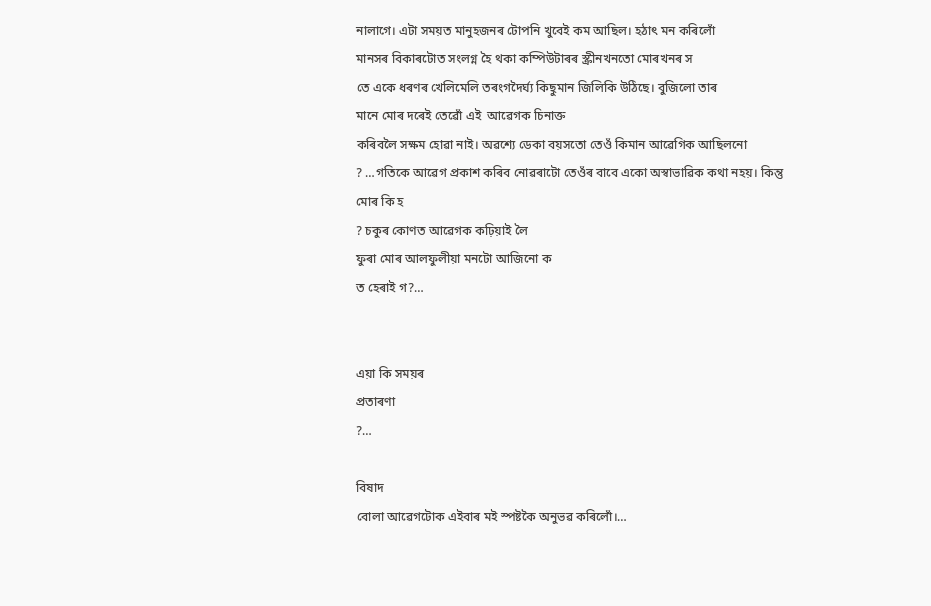নালাগে। এটা সময়ত মানুহজনৰ টোপনি খুবেই কম আছিল। হঠাৎ মন কৰিলোঁ
মানসৰ বিকাৰটোত সংলগ্ন হৈ থকা কম্পিউটাৰৰ স্ক্রীনখনতো মোৰখনৰ স
তে একে ধৰণৰ খেলিমেলি তৰংগদৈর্ঘ্য কিছুমান জিলিকি উঠিছে। বুজিলো তাৰ
মানে মোৰ দৰেই তেৱোঁ এই  আৱেগক চিনাক্ত
কৰিবলৈ সক্ষম হোৱা নাই। অৱশ্যে ডেকা বয়সতো তেওঁ কিমান আৱেগিক আছিলনো
? …গতিকে আৱেগ প্রকাশ কৰিব নোৱৰাটো তেওঁৰ বাবে একো অস্বাভাৱিক কথা নহয়। কিন্তু
মোৰ কি হ
? চকুৰ কোণত আৱেগক কঢ়িয়াই লৈ
ফুৰা মোৰ আলফুলীয়া মনটো আজিনো ক
ত হেৰাই গ?…


এয়া কি সময়ৰ
প্রতাৰণা
?…

বিষাদ
বোলা আৱেগটোক এইবাৰ মই স্পষ্টকৈ অনুভৱ কৰিলোঁ।…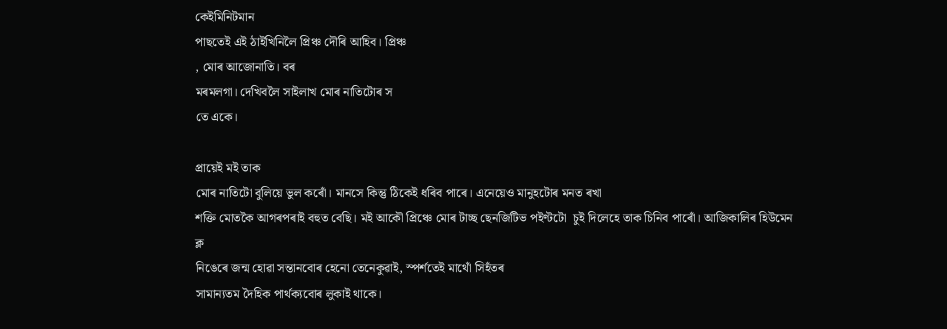কেইমিনিটমান
পাছতেই এই ঠাইখিনিলৈ প্রিঞ্চ দৌৰি আহিব। প্রিঞ্চ
, মোৰ আজোনাতি। বৰ
মৰমলগা। দেখিবলৈ সাইলাখ মোৰ নাতিটোৰ স
তে একে।

প্রায়েই মই তাক
মোৰ নাতিটো বুলিয়ে ভুল কৰোঁ। মানসে কিন্তু ঠিকেই ধৰিব পাৰে। এনেয়েও মানুহটোৰ মনত ৰখা
শক্তি মোতকৈ আগৰপৰাই বহুত বেছি। মই আকৌ প্ৰিঞ্চে মোৰ টাচ্ছ ছেনজিটিভ পইণ্টটো  চুই দিলেহে তাক চিনিব পাৰোঁ। আজিকালিৰ হিউমেন
ক্ল
নিঙেৰে জন্ম হোৱা সন্তানবোৰ হেনো তেনেকুৱাই, স্পর্শতেই মাথোঁ সিহঁতৰ
সামান্যতম দৈহিক পার্থক্যবোৰ লুকাই থাকে।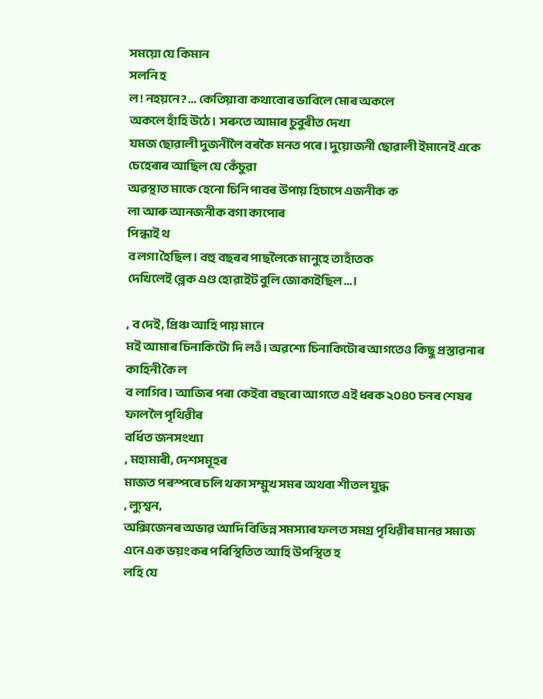সময়ো যে কিমান
সলনি হ
ল ! নহয়নে? … কেতিয়াবা কথাবোৰ ভাবিলে মোৰ অকলে
অকলে হাঁহি উঠে।  সৰুতে আমাৰ চুবুৰীত দেখা
যমজ ছোৱালী দুজনীলৈ বৰকৈ মনত পৰে। দুয়োজনী ছোৱালী ইমানেই একে চেহেৰাৰ আছিল যে কেঁচুৱা
অৱস্থাত মাকে হেনো চিনি পাবৰ উপায় হিচাপে এজনীক ক
লা আৰু আনজনীক বগা কাপোৰ
পিন্ধাই থ
ব লগা হৈছিল। বহু বছৰৰ পাছলৈকে মানুহে তাহাঁতক
দেখিলেই ব্লেক এণ্ড হোৱাইট বুলি জোকাইছিল…।

, ব দেই, প্রিঞ্চ আহি পায় মানে
মই আমাৰ চিনাকিটো দি লওঁ। অৱশ্যে চিনাকিটোৰ আগতেও কিছু প্রস্তাৱনাৰ কাহিনী কৈ ল
ব লাগিব। আজিৰ পৰা কেইবা বছৰো আগতে এই ধৰক ২০৪০ চনৰ শেষৰ ফাললৈ পৃথিৱীৰ
বর্ধিত জনসংখ্যা
, মহামাৰী, দেশসমূহৰ
মাজত পৰস্পৰে চলি থকা সম্মুখ সমৰ অথবা শীতল যুদ্ধ
, ল্যুশ্বন,
অক্সিজেনৰ অভাৱ আদি বিভিন্ন সমস্যাৰ ফলত সমগ্র পৃথিৱীৰ মানৱ সমাজ
এনে এক ভয়ংকৰ পৰিস্থিতিত আহি উপস্থিত হ
লহি যে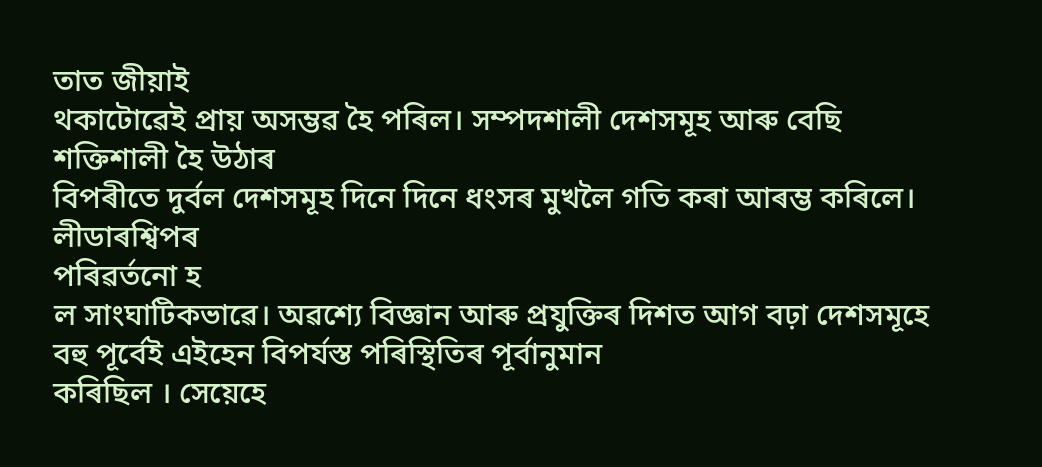তাত জীয়াই
থকাটোৱেই প্রায় অসম্ভৱ হৈ পৰিল। সম্পদশালী দেশসমূহ আৰু বেছি শক্তিশালী হৈ উঠাৰ
বিপৰীতে দুর্বল দেশসমূহ দিনে দিনে ধংসৰ মুখলৈ গতি কৰা আৰম্ভ কৰিলে। লীডাৰশ্বিপৰ
পৰিৱর্তনো হ
ল সাংঘাটিকভাৱে। অৱশ্যে বিজ্ঞান আৰু প্রযুক্তিৰ দিশত আগ বঢ়া দেশসমূহে বহু পূৰ্বেই এইহেন বিপর্যস্ত পৰিস্থিতিৰ পূর্বানুমান
কৰিছিল । সেয়েহে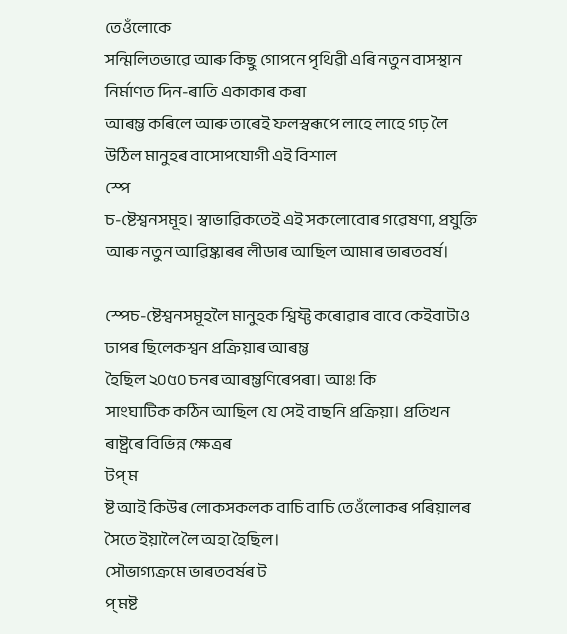তেওঁলোকে
সন্মিলিতভাৱে আৰু কিছু গোপনে পৃথিৱী এৰি নতুন বাসস্থান নির্মাণত দিন-ৰাতি একাকাৰ কৰা
আৰম্ভ কৰিলে আৰু তাৰেই ফলস্বৰূপে লাহে লাহে গঢ় লৈ উঠিল মানুহৰ বাসোপযোগী এই বিশাল
স্পে
চ-ষ্টেশ্বনসমূহ। স্বাভাৱিকতেই এই সকলোবোৰ গৱেষণা, প্রযুক্তি
আৰু নতুন আৱিষ্কাৰৰ লীডাৰ আছিল আমাৰ ভাৰতবর্ষ।

স্পেচ-ষ্টেশ্বনসমূহলৈ মানুহক শ্বিফ্ট কৰোৱাৰ বাবে কেইবাটাও ঢাপৰ ছিলেকশ্বন প্রক্রিয়াৰ আৰম্ভ
হৈছিল ২০৫০ চনৰ আৰম্ভণিৰেপৰা। আঃ! কি
সাংঘাটিক কঠিন আছিল যে সেই বাছনি প্রক্রিয়া। প্রতিখন ৰাষ্ট্রৰে বিভিন্ন ক্ষেত্রৰ
টপ্ ম
ষ্ট আই কিউৰ লোকসকলক বাচি বাচি তেওঁলোকৰ পৰিয়ালৰ সৈতে ইয়ালৈ লৈ অহা হৈছিল।
সৌভাগ্যক্রমে ভাৰতবর্ষৰ ট
প্ মষ্ট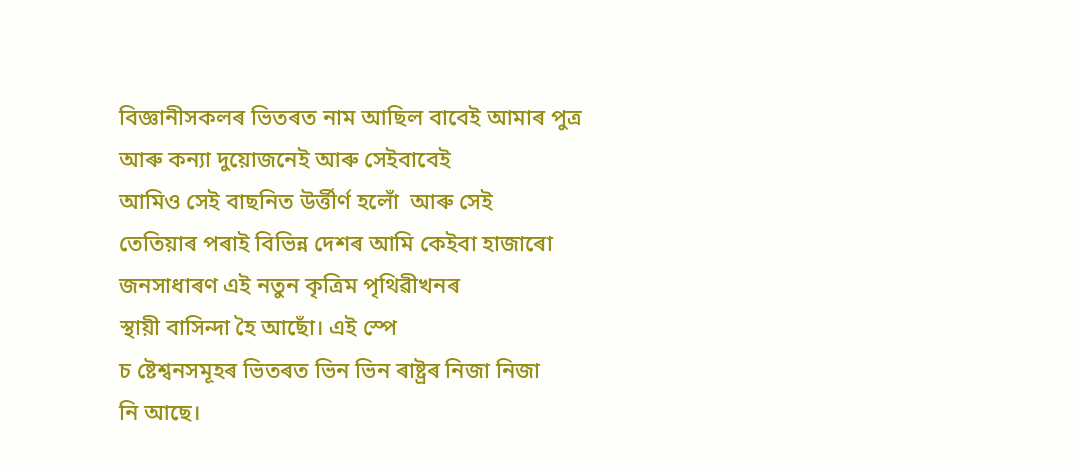বিজ্ঞানীসকলৰ ভিতৰত নাম আছিল বাবেই আমাৰ পুত্র আৰু কন্যা দুয়োজনেই আৰু সেইবাবেই
আমিও সেই বাছনিত উর্ত্তীর্ণ হলোঁ  আৰু সেই
তেতিয়াৰ পৰাই বিভিন্ন দেশৰ আমি কেইবা হাজাৰো জনসাধাৰণ এই নতুন কৃত্রিম পৃথিৱীখনৰ
স্থায়ী বাসিন্দা হৈ আছোঁ। এই স্পে
চ ষ্টেশ্বনসমূহৰ ভিতৰত ভিন ভিন ৰাষ্ট্রৰ নিজা নিজা
নি আছে।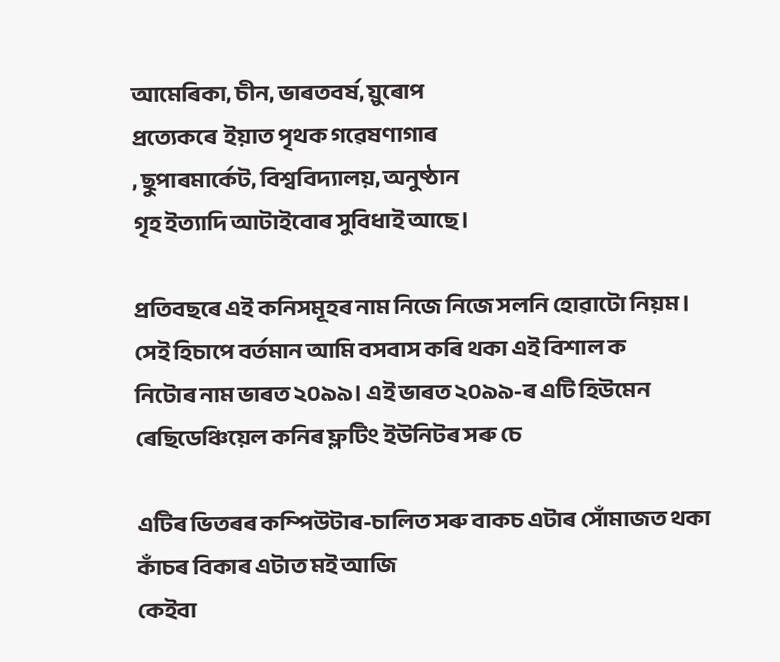আমেৰিকা, চীন, ভাৰতবর্ষ, য়ুৰোপ
প্রত্যেকৰে  ইয়াত পৃথক গৱেষণাগাৰ
, ছুপাৰমার্কেট, বিশ্ববিদ্যালয়, অনুষ্ঠান
গৃহ ইত্যাদি আটাইবোৰ সুবিধাই আছে।

প্রতিবছৰে এই কনিসমূহৰ নাম নিজে নিজে সলনি হোৱাটো নিয়ম।
সেই হিচাপে বর্তমান আমি বসবাস কৰি থকা এই বিশাল ক
নিটোৰ নাম ভাৰত ২০৯৯। এই ভাৰত ২০৯৯-ৰ এটি হিউমেন ৰেছিডেঞ্চিয়েল কনিৰ ফ্লটিং ইউনিটৰ সৰু চে

এটিৰ ভিতৰৰ কম্পিউটাৰ-চালিত সৰু বাকচ এটাৰ সোঁমাজত থকা কাঁচৰ বিকাৰ এটাত মই আজি
কেইবা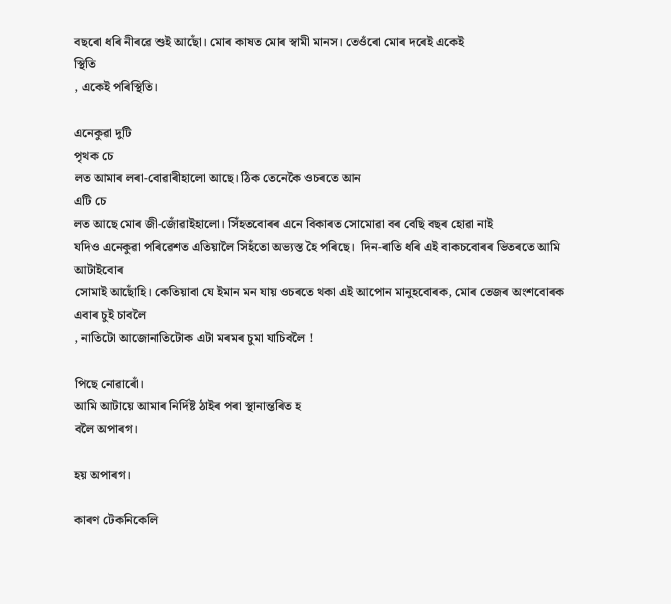বছৰো ধৰি নীৰৱে শুই আছোঁ। মোৰ কাষত মোৰ স্বামী মানস। তেওঁৰো মোৰ দৰেই একেই
স্থিতি
, একেই পৰিস্থিতি।

এনেকুৱা দুটি
পৃথক চে
লত আমাৰ লৰা-বোৱাৰীহালো আছে। ঠিক তেনেকৈ ওচৰতে আন
এটি চে
লত আছে মোৰ জী-জোঁৱাইহালো। সিঁহতবোৰৰ এনে বিকাৰত সোমোৱা বৰ বেছি বছৰ হোৱা নাই
যদিও এনেকুৱা পৰিৱেশত এতিয়ালৈ সিহঁতো অভ্যস্ত হৈ পৰিছে।  দিন-ৰাতি ধৰি এই বাকচবোৰৰ ভিতৰতে আমি আটাইবোৰ
সোমাই আছোঁহি। কেতিয়াবা যে ইমান মন যায় ওচৰতে থকা এই আপোন মানুহবোৰক, মোৰ তেজৰ অংশবোৰক এবাৰ চুই চাবলৈ
, নাতিটো আজোনাতিটোক এটা মৰমৰ চুমা যাচিবলৈ !

পিছে নোৱাৰোঁ।
আমি আটায়ে আমাৰ নির্দিষ্ট ঠাইৰ পৰা স্থানান্তৰিত হ
বলৈ অপাৰগ।

হয় অপাৰগ।

কাৰণ টেকনিকেলি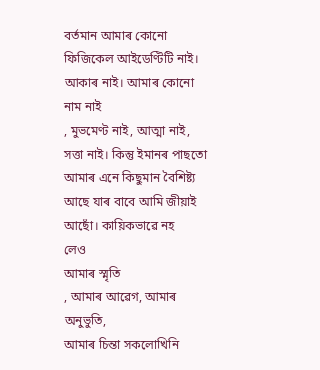বর্তমান আমাৰ কোনো ফিজিকেল আইডেণ্টিটি নাই। আকাৰ নাই। আমাৰ কোনো নাম নাই
, মুভমেণ্ট নাই, আত্মা নাই, সত্তা নাই। কিন্তু ইমানৰ পাছতো আমাৰ এনে কিছুমান বৈশিষ্ট্য আছে যাৰ বাবে আমি জীয়াই
আছোঁ। কায়িকভাৱে নহ
লেও
আমাৰ স্মৃতি
, আমাৰ আৱেগ, আমাৰ অনুভুতি,
আমাৰ চিন্তা সকলোখিনি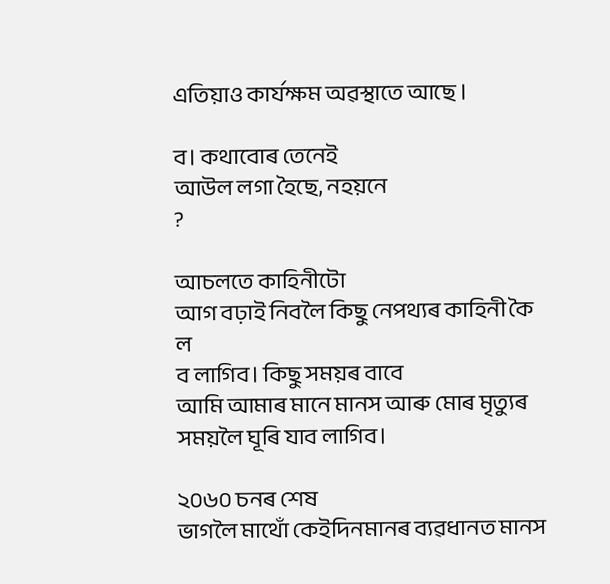এতিয়াও কার্যক্ষম অৱস্থাতে আছে ।

ব। কথাবোৰ তেনেই
আউল লগা হৈছে, নহয়নে
?

আচলতে কাহিনীটো
আগ বঢ়াই নিবলৈ কিছু নেপথ্যৰ কাহিনী কৈ ল
ব লাগিব। কিছু সময়ৰ বাবে
আমি আমাৰ মানে মানস আৰু মোৰ মৃত্যুৰ সময়লৈ ঘূৰি যাব লাগিব।

২০৬০ চনৰ শেষ
ভাগলৈ মাথোঁ কেইদিনমানৰ ব্যৱধানত মানস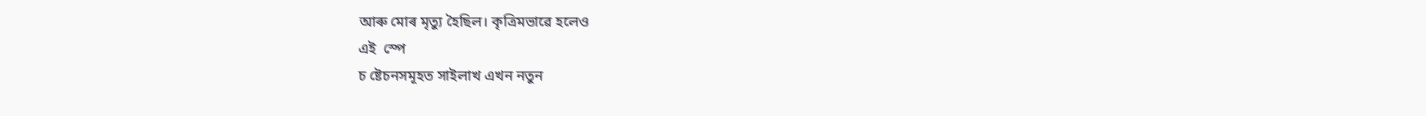আৰু মোৰ মৃত্যু হৈছিল। কৃত্রিমভাৱে হলেও
এই  স্পে
চ ষ্টেচনসমূহত সাইলাখ এখন নতুন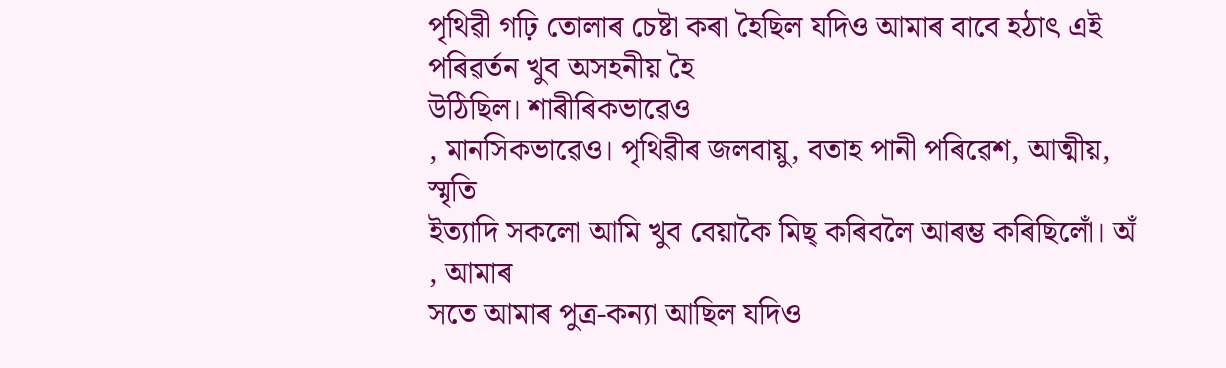পৃথিৱী গঢ়ি তোলাৰ চেষ্টা কৰা হৈছিল যদিও আমাৰ বাবে হঠাৎ এই পৰিৱর্তন খুব অসহনীয় হৈ
উঠিছিল। শাৰীৰিকভাৱেও
, মানসিকভাৱেও। পৃথিৱীৰ জলবায়ু, বতাহ পানী পৰিৱেশ, আত্মীয়, স্মৃতি
ইত্যাদি সকলো আমি খুব বেয়াকৈ মিছ্ কৰিবলৈ আৰম্ভ কৰিছিলোঁ। অঁ
, আমাৰ
সতে আমাৰ পুত্র-কন্যা আছিল যদিও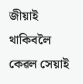জীয়াই থাকিবলৈ কেৱল সেয়াই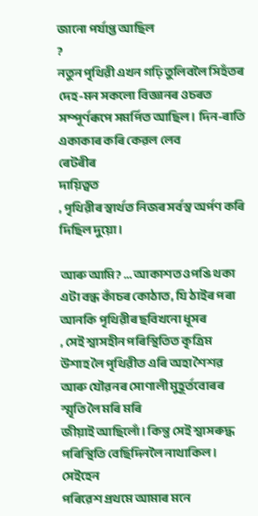জানো পর্যাপ্ত আছিল
?
নতুন পৃথিৱী এখন গঢ়ি তুলিবলৈ সিহঁতৰ দেহ-মন সকলো বিজ্ঞানৰ ওচৰত
সম্পূর্ণৰূপে সমর্পিত আছিল। দিন-ৰাতি একাকাৰ কৰি কেৱল লেব
ৰেটৰীৰ
দায়িত্বত
, পৃথিৱীৰ স্বার্থত নিজৰ সর্বস্ব অর্পণ কৰি দিছিল দুয়ো।

আৰু আমি? … আকাশত ওপঙি থকা এটা বন্ধ কাঁচৰ কোঠাত, যি ঠাইৰ পৰা
আনকি পৃথিৱীৰ ছবিখনো ধূসৰ
, সেই শ্বাসহীন পৰিস্থিতিত কৃত্রিম
উশাহ লৈ পৃথিৱীত এৰি অহা শৈশৱ আৰু যৌৱনৰ সোণালী মুহূর্তবোৰৰ স্মৃতি লৈ মৰি মৰি
জীয়াই আছিলোঁ। কিন্তু সেই শ্বাসৰুদ্ধ পৰিস্থিতি বেছিদিনলৈ নাথাকিল। সেইহেন
পৰিৱেশ প্রথমে আমাৰ মনে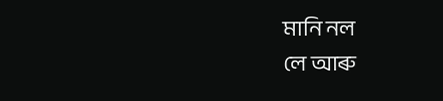মানি নল
লে আৰু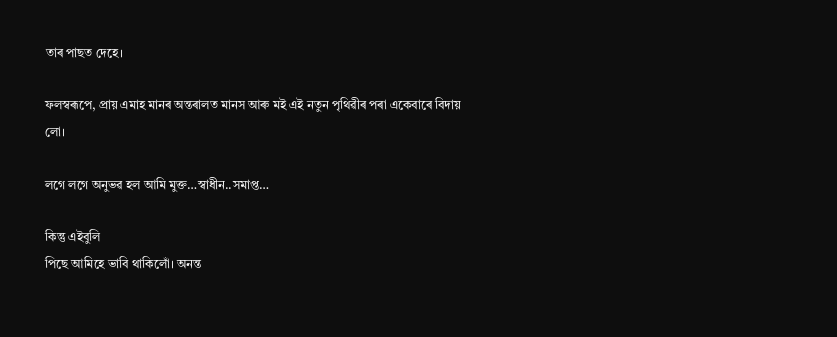তাৰ পাছত দেহে।

ফলস্বৰূপে, প্রায় এমাহ মানৰ অন্তৰালত মানস আৰু মই এই নতুন পৃথিৱীৰ পৰা একেবাৰে বিদায়
লো।

লগে লগে অনুভৱ হল আমি মুক্ত…স্বাধীন..সমাপ্ত…

কিন্তু এইবুলি
পিছে আমিহে ভাবি থাকিলোঁ। অনন্ত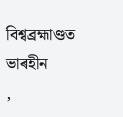বিশ্বব্রহ্মাণ্ডত ভাৰহীন
,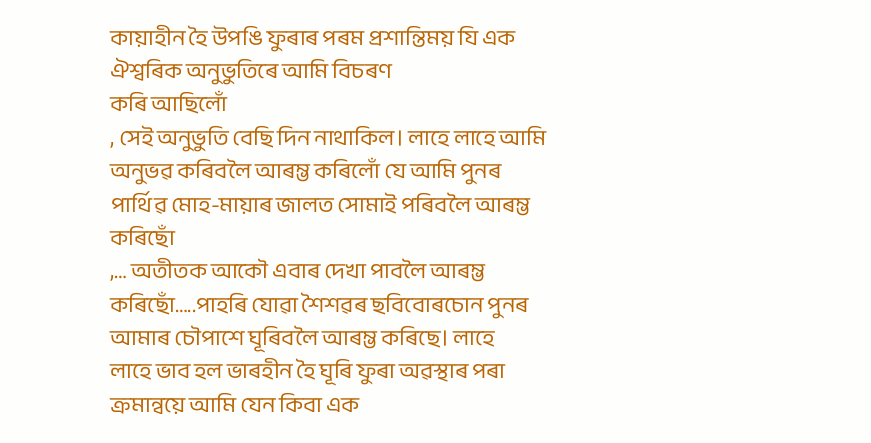কায়াহীন হৈ উপঙি ফুৰাৰ পৰম প্রশান্তিময় যি এক ঐশ্বৰিক অনুভুতিৰে আমি বিচৰণ
কৰি আছিলোঁ
, সেই অনুভুতি বেছি দিন নাথাকিল। লাহে লাহে আমি
অনুভৱ কৰিবলৈ আৰম্ভ কৰিলোঁ যে আমি পুনৰ পার্থিৱ মোহ-মায়াৰ জালত সোমাই পৰিবলৈ আৰম্ভ কৰিছোঁ
,… অতীতক আকৌ এবাৰ দেখা পাবলৈ আৰম্ভ
কৰিছোঁ…..পাহৰি যোৱা শৈশৱৰ ছবিবোৰচোন পুনৰ আমাৰ চৌপাশে ঘূৰিবলৈ আৰম্ভ কৰিছে। লাহে
লাহে ভাব হল ভাৰহীন হৈ ঘূৰি ফুৰা অৱস্থাৰ পৰা
ক্রমান্বয়ে আমি যেন কিবা এক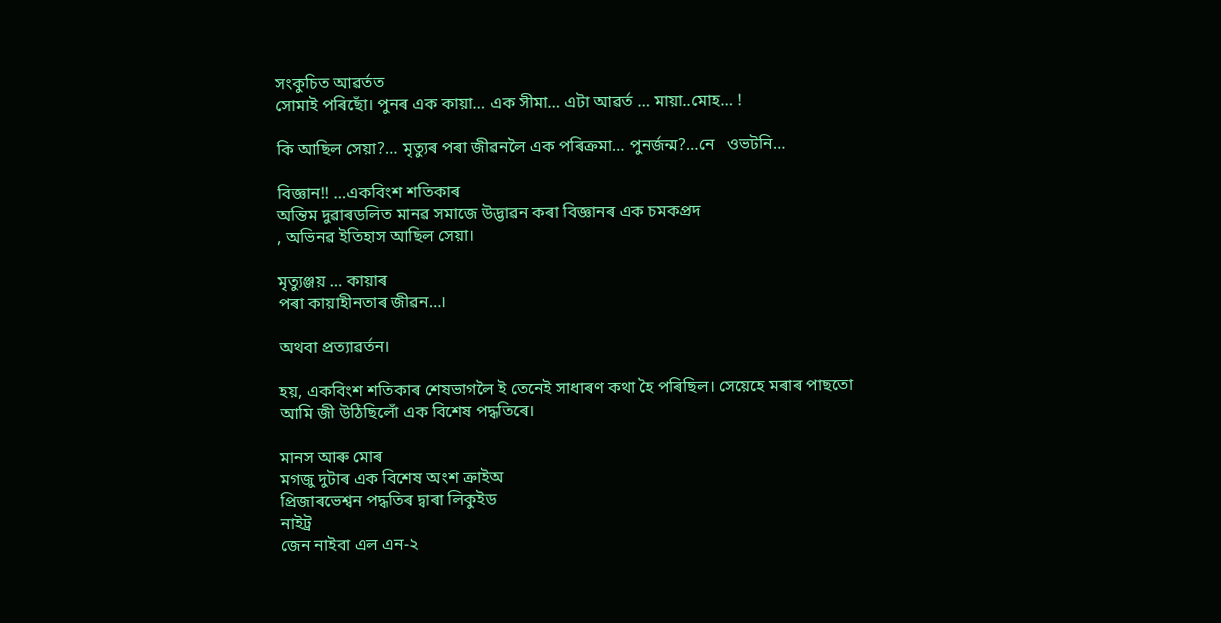সংকুচিত আৱর্তত
সোমাই পৰিছোঁ। পুনৰ এক কায়া… এক সীমা… এটা আৱর্ত … মায়া..মোহ… !

কি আছিল সেয়া?… মৃত্যুৰ পৰা জীৱনলৈ এক পৰিক্রমা… পুনৰ্জন্ম?…নে   ওভটনি…

বিজ্ঞান!! …একবিংশ শতিকাৰ
অন্তিম দুৱাৰডলিত মানৱ সমাজে উদ্ভাৱন কৰা বিজ্ঞানৰ এক চমকপ্রদ
, অভিনৱ ইতিহাস আছিল সেয়া।

মৃত্যুঞ্জয় … কায়াৰ
পৰা কায়াহীনতাৰ জীৱন…।

অথবা প্রত্যাৱর্তন।

হয়, একবিংশ শতিকাৰ শেষভাগলৈ ই তেনেই সাধাৰণ কথা হৈ পৰিছিল। সেয়েহে মৰাৰ পাছতো
আমি জী উঠিছিলোঁ এক বিশেষ পদ্ধতিৰে।

মানস আৰু মোৰ
মগজু দুটাৰ এক বিশেষ অংশ ক্রাইঅ
প্রিজাৰভেশ্বন পদ্ধতিৰ দ্বাৰা লিকুইড
নাইট্র
জেন নাইবা এল এন-২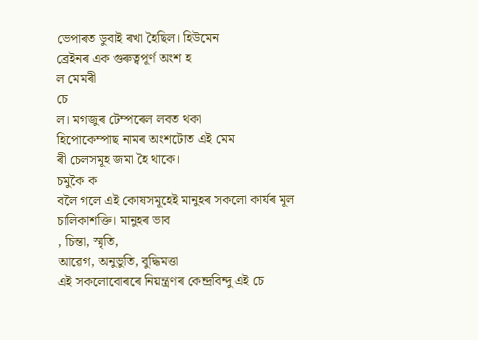ভেপাৰত ডুবাই ৰখা হৈছিল। হিউমেন
ব্রেইনৰ এক গুৰুত্বপূর্ণ অংশ হ
ল মেমৰী
চে
ল। মগজুৰ টেম্পৰেল লবত থকা
হিপোকেম্পাছ নামৰ অংশটোত এই মেম
ৰী চেলসমূহ জমা হৈ থাকে।
চমুকৈ ক
বলৈ গলে এই কোষসমূহেই মানুহৰ সকলো কার্যৰ মূল
চালিকাশক্তি। মানুহৰ ভাব
, চিন্তা, স্মৃতি,
আৱেগ, অনুভুতি, বুদ্ধিমত্তা
এই সকলোবোৰৰে নিয়ন্ত্রণৰ কেন্দ্রবিন্দু এই চে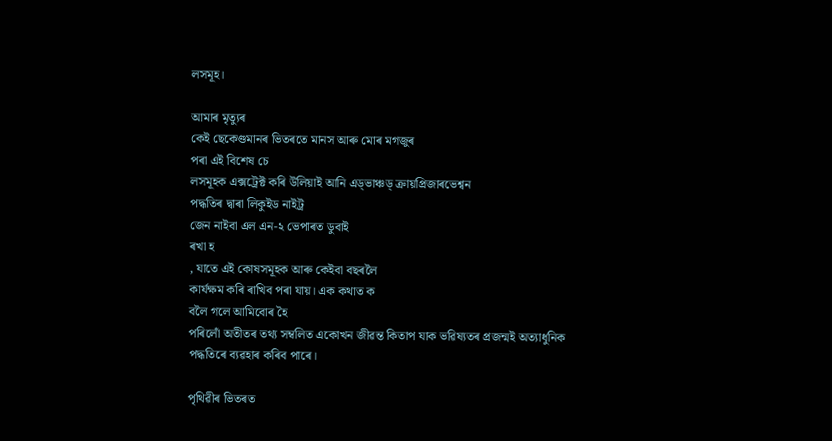লসমূহ।

আমাৰ মৃত্যুৰ
কেই ছেকেণ্ডমানৰ ভিতৰতে মানস আৰু মোৰ মগজুৰ
পৰা এই বিশেষ চে
লসমূহক এক্সট্রেক্ট কৰি উলিয়াই আনি এড্ভাঞ্চড্ ক্রায়প্রিজাৰভেশ্বন
পদ্ধতিৰ দ্বাৰা লিকুইড নাইট্র
জেন নাইবা এল এন-২ ভেপাৰত ডুবাই
ৰখা হ
, যাতে এই কোষসমূহক আৰু কেইবা বছৰলৈ
কার্যক্ষম কৰি ৰাখিব পৰা যায়। এক কথাত ক
বলৈ গলে আমিবোৰ হৈ
পৰিলোঁ অতীতৰ তথ্য সম্বলিত একোখন জীৱন্ত কিতাপ যাক ভৱিষ্যতৰ প্রজন্মই অত্যাধুনিক
পদ্ধতিৰে ব্যৱহাৰ কৰিব পাৰে।

পৃথিৱীৰ ভিতৰত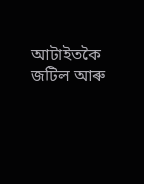আটাইতকৈ জটিল আৰু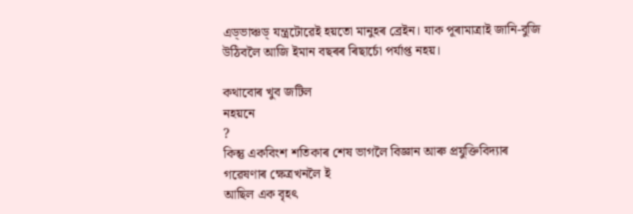এড্ভাঞ্চড্ যন্ত্রটোৱেই হয়তো মানুহৰ ব্রেইন। যাক পূৰামাত্রাই জানি-বুজি উঠিবলৈ আজি ইমান বছৰৰ ৰিছাৰ্চো পর্যাপ্ত নহয়।

কথাবোৰ খুব জটিল
নহয়নে
?
কিন্তু একবিংশ শতিকাৰ শেষ ভাগলৈ বিজ্ঞান আৰু প্রযুক্তিবিদ্যাৰ
গৱেষণাৰ ক্ষেত্রখনলৈ ই
আছিল এক বৃহৎ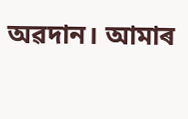অৱদান। আমাৰ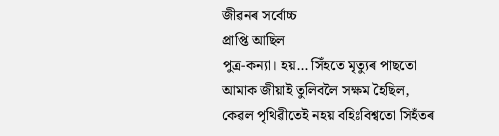জীৱনৰ সর্বোচ্চ
প্রাপ্তি আছিল
পুত্র-কন্যা। হয়… সিঁহতে মৃত্যুৰ পাছতো আমাক জীয়াই তুলিবলৈ সক্ষম হৈছিল, কেৱল পৃথিৱীতেই নহয় বহিঃবিশ্বতো সিহঁতৰ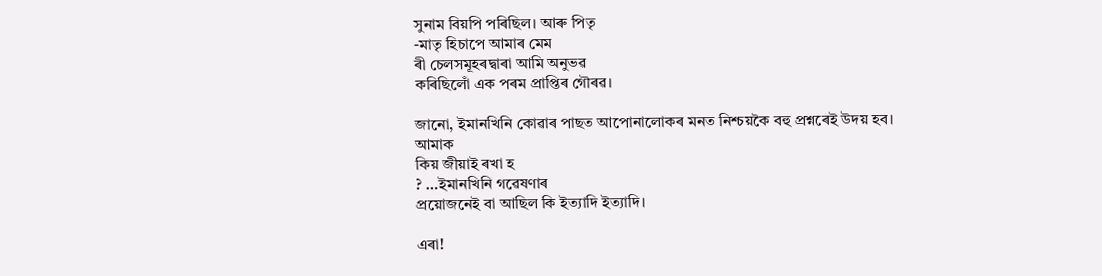সুনাম বিয়পি পৰিছিল। আৰু পিতৃ
-মাতৃ হিচাপে আমাৰ মেম
ৰী চেলসমূহৰদ্বাৰা আমি অনুভৱ
কৰিছিলোঁ এক পৰম প্রাপ্তিৰ গৌৰৱ।

জানো, ইমানখিনি কোৱাৰ পাছত আপোনালোকৰ মনত নিশ্চয়কৈ বহু প্রশ্নৰেই উদয় হব। আমাক
কিয় জীয়াই ৰখা হ
? …ইমানখিনি গৱেষণাৰ
প্রয়োজনেই বা আছিল কি ইত্যাদি ইত্যাদি।

এৰা!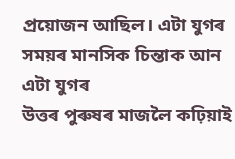প্রয়োজন আছিল। এটা যুগৰ সময়ৰ মানসিক চিন্তাক আন এটা যুগৰ
উত্তৰ পুৰুষৰ মাজলৈ কঢ়িয়াই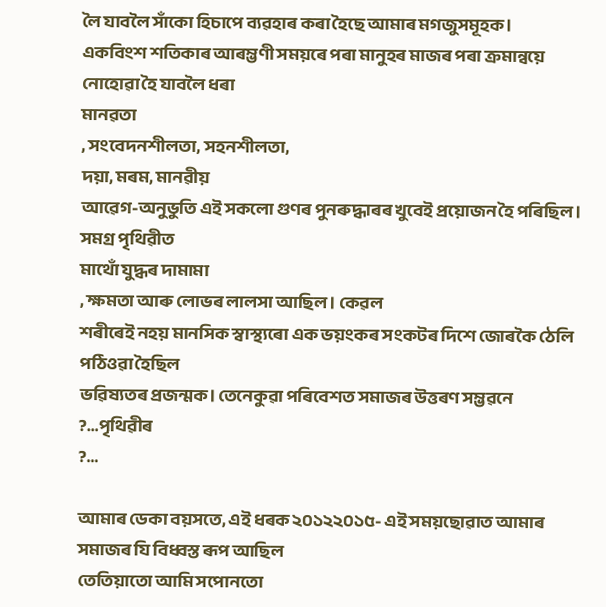লৈ যাবলৈ সাঁকো হিচাপে ব্যৱহাৰ কৰা হৈছে আমাৰ মগজুসমূহক।
একবিংশ শতিকাৰ আৰম্ভণী সময়ৰে পৰা মানুহৰ মাজৰ পৰা ক্রমান্বয়ে নোহোৱা হৈ যাবলৈ ধৰা
মানৱতা
, সংবেদনশীলতা, সহনশীলতা,
দয়া, মৰম, মানৱীয়
আৱেগ-অনুভুতি এই সকলো গুণৰ পুনৰুদ্ধাৰৰ খুবেই প্রয়োজন হৈ পৰিছিল। সমগ্র পৃথিৱীত
মাথোঁ যুদ্ধৰ দামামা
, ক্ষমতা আৰু লোভৰ লালসা আছিল। কেৱল
শৰীৰেই নহয় মানসিক স্বাস্থ্যৰো এক ভয়ংকৰ সংকটৰ দিশে জোৰকৈ ঠেলি পঠিওৱা হৈছিল
ভৱিষ্যতৰ প্রজন্মক। তেনেকুৱা পৰিবেশত সমাজৰ উত্তৰণ সম্ভৱনে
?…পৃথিৱীৰ
?…

আমাৰ ডেকা বয়সতে, এই ধৰক ২০১২২০১৫- এই সময়ছোৱাত আমাৰ সমাজৰ যি বিধ্বস্ত ৰূপ আছিল
তেতিয়াতো আমি সপোনতো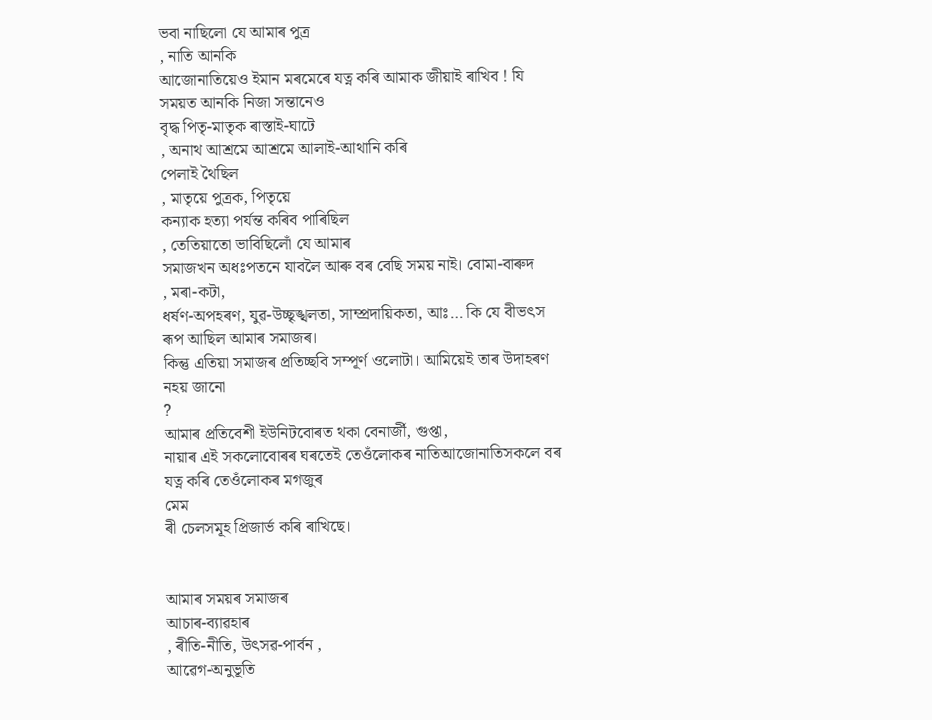ভবা নাছিলো যে আমাৰ পুত্র
, নাতি আনকি
আজোনাতিয়েও ইমান মৰমেৰে যত্ন কৰি আমাক জীয়াই ৰাখিব ! যি সময়ত আনকি নিজা সন্তানেও
বৃদ্ধ পিতৃ-মাতৃক ৰাস্তাই-ঘাটে
, অনাথ আশ্রমে আশ্ৰমে আলাই-আথানি কৰি
পেলাই থৈছিল
, মাতৃয়ে পুত্রক, পিতৃয়ে
কন্যাক হত্যা পর্যন্ত কৰিব পাৰিছিল
, তেতিয়াতো ভাবিছিলোঁ যে আমাৰ
সমাজখন অধঃপতনে যাবলৈ আৰু বৰ বেছি সময় নাই। বোমা-বাৰুদ
, মৰা-কটা,
ধর্ষণ-অপহৰণ, যুৱ-উচ্ছৃঙ্খলতা, সাম্প্রদায়িকতা, আঃ… কি যে বীভৎস ৰূপ আছিল আমাৰ সমাজৰ।
কিন্তু এতিয়া সমাজৰ প্রতিচ্ছবি সম্পূর্ণ ওলোটা। আমিয়েই তাৰ উদাহৰণ নহয় জানো
?
আমাৰ প্রতিবেশী ইউনিটবোৰত থকা বেনার্জী, গুপ্তা,
নায়াৰ এই সকলোবোৰৰ ঘৰতেই তেওঁলোকৰ নাতিআজোনাতিসকলে বৰ যত্ন কৰি তেওঁলোকৰ মগজুৰ
মেম
ৰী চেলসমূহ প্রিজার্ভ কৰি ৰাখিছে।


আমাৰ সময়ৰ সমাজৰ
আচাৰ-ব্যাৱহাৰ
, ৰীতি-নীতি, উৎসৱ-পার্বন ,
আৱেগ-অনুভূতি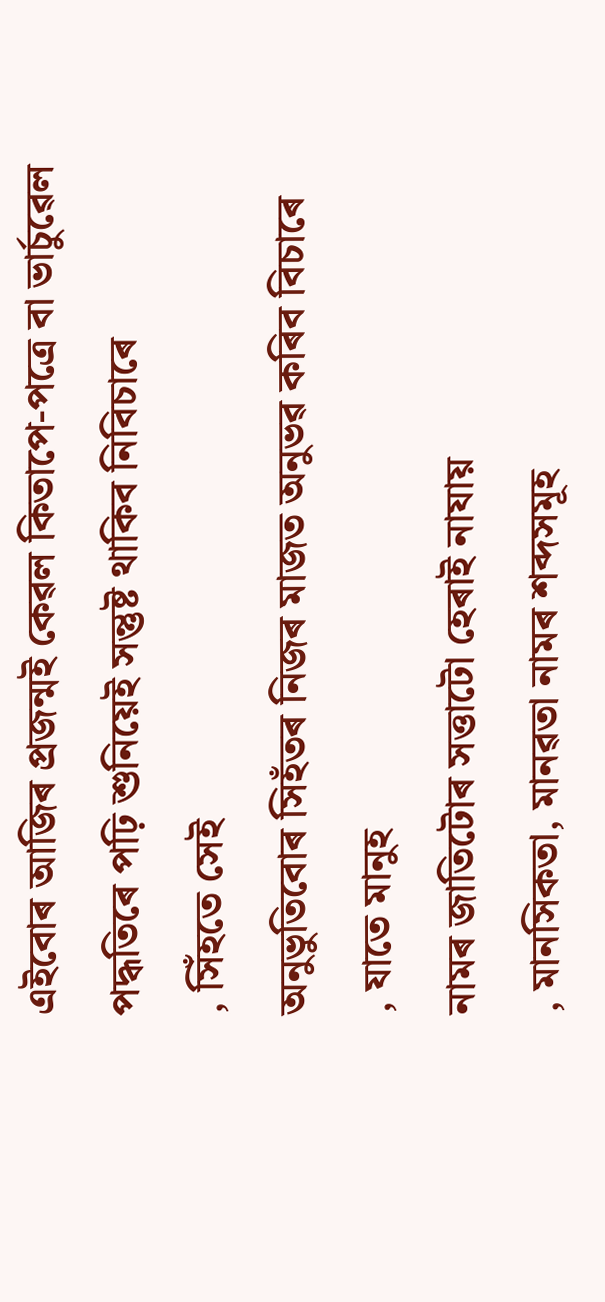এইবোৰ আজিৰ প্রজন্মই কেৱল কিতাপে-পত্রে বা ভার্চুৱেল
পদ্ধতিৰে পঢ়ি শুনিয়েই সন্তুষ্ট থাকিব নিবিচাৰে
, সিঁহতে সেই
অনুভুতিবোৰ সিহঁতৰ নিজৰ মাজত অনুভৱ কৰিব বিচাৰে
, যাতে মানুহ
নামৰ জাতিটোৰ সত্তাটো হেৰাই নাযায়
, মানসিকতা, মানৱতা নামৰ শব্দসমূহ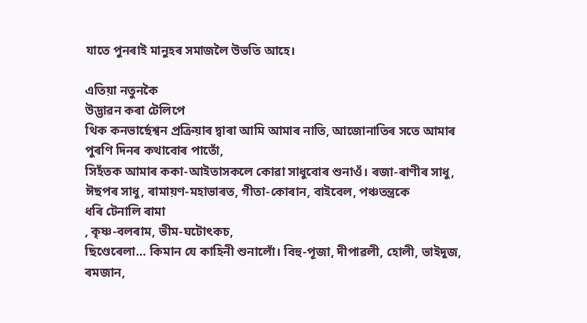যাতে পুনৰাই মানুহৰ সমাজলৈ উভতি আহে।

এতিয়া নতুনকৈ
উদ্ভাৱন কৰা টেলিপে
থিক কনভাৰ্ছেশ্বন প্রক্রিয়াৰ দ্বাৰা আমি আমাৰ নাতি, আজোনাতিৰ সতে আমাৰ পুৰণি দিনৰ কথাবোৰ পাতোঁ,
সিহঁতক আমাৰ ককা-আইতাসকলে কোৱা সাধুবোৰ শুনাওঁ। ৰজা-ৰাণীৰ সাধু,
ঈছপৰ সাধু, ৰামায়ণ-মহাভাৰত, গীতা-কোৰান, বাইবেল, পঞ্চতন্ত্রকে
ধৰি টেনালি ৰামা
, কৃষ্ণ-বলৰাম, ভীম-ঘটোৎকচ,
ছিণ্ডেৰেলা… কিমান যে কাহিনী শুনালোঁ। বিহু-পূজা, দীপাৱলী, হোলী, ভাইদুজ,
ৰমজান,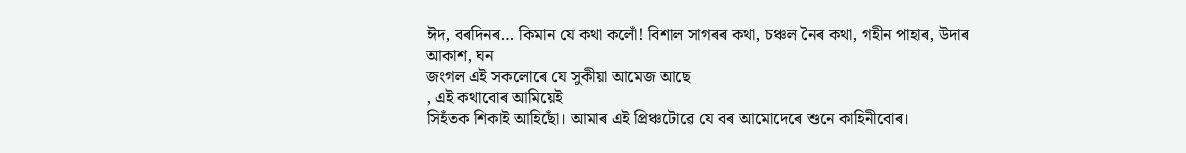ঈদ, বৰদিনৰ… কিমান যে কথা কলোঁ! বিশাল সাগৰৰ কথা, চঞ্চল নৈৰ কথা, গহীন পাহাৰ, উদাৰ আকাশ, ঘন
জংগল এই সকলোৰে যে সুকীয়া আমেজ আছে
, এই কথাবোৰ আমিয়েই
সিহঁতক শিকাই আহিছোঁ। আমাৰ এই প্রিঞ্চটোৱে যে বৰ আমোদেৰে শুনে কাহিনীবোৰ।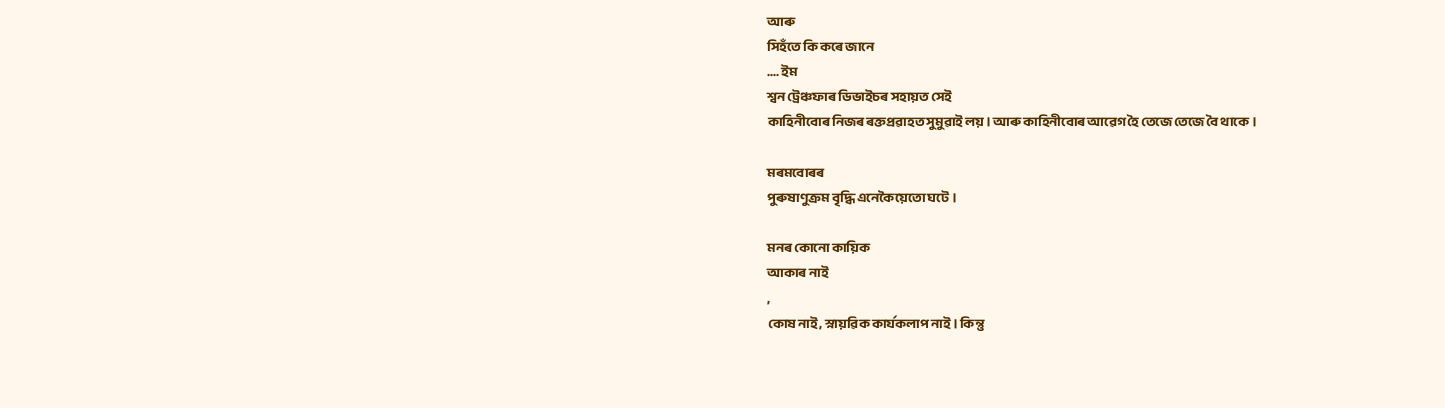আৰু
সিহঁতে কি কৰে জানে
…. ইম
শ্বন ট্রেঞ্চফাৰ ডিভাইচৰ সহায়ত সেই
কাহিনীবোৰ নিজৰ ৰক্তপ্রৱাহত সুমুৱাই লয়। আৰু কাহিনীবোৰ আৱেগ হৈ তেজে তেজে বৈ থাকে।

মৰমবোৰৰ
পুৰুষাণুক্রম বৃদ্ধি এনেকৈয়েতো ঘটে।

মনৰ কোনো কায়িক
আকাৰ নাই
,
কোষ নাই, স্নায়ৱিক কার্যকলাপ নাই। কিন্তু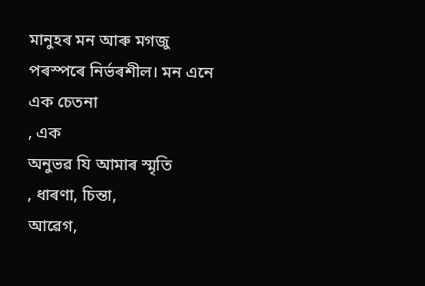মানুহৰ মন আৰু মগজু পৰস্পৰে নির্ভৰশীল। মন এনে এক চেতনা
, এক
অনুভৱ যি আমাৰ স্মৃতি
, ধাৰণা, চিন্তা,
আৱেগ,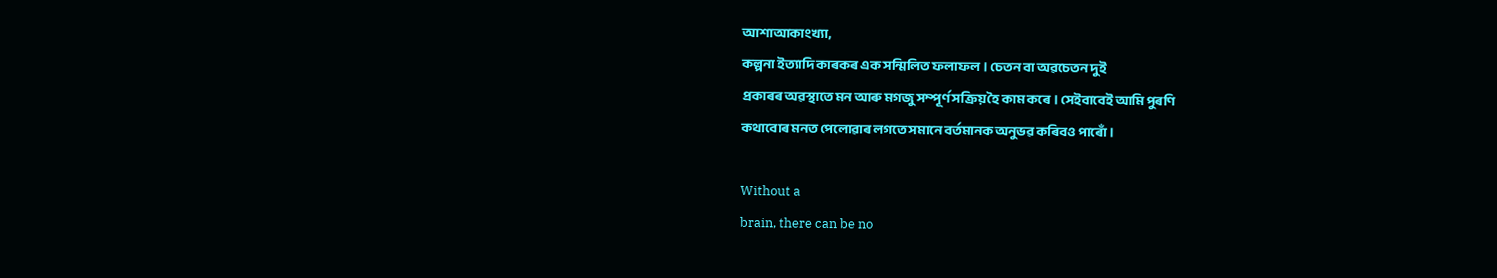আশাআকাংখ্যা,
কল্পনা ইত্যাদি কাৰকৰ এক সন্মিলিত ফলাফল। চেতন বা অৱচেতন দুই
প্রকাৰৰ অৱস্থাতে মন আৰু মগজু সম্পূর্ণ সক্রিয় হৈ কাম কৰে। সেইবাবেই আমি পুৰণি
কথাবোৰ মনত পেলোৱাৰ লগতে সমানে বর্তমানক অনুভৱ কৰিবও পাৰোঁ।

Without a
brain, there can be no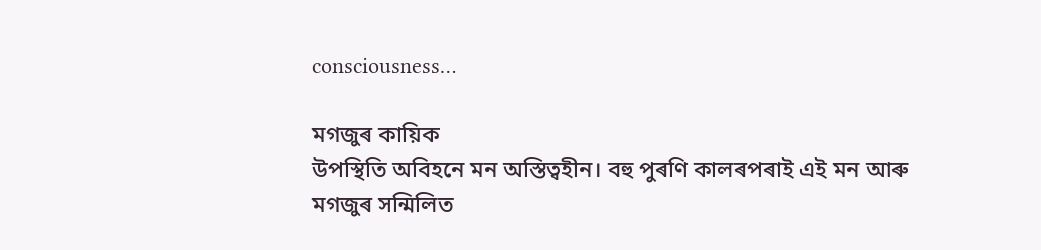consciousness…

মগজুৰ কায়িক
উপস্থিতি অবিহনে মন অস্তিত্বহীন। বহু পুৰণি কালৰপৰাই এই মন আৰু মগজুৰ সন্মিলিত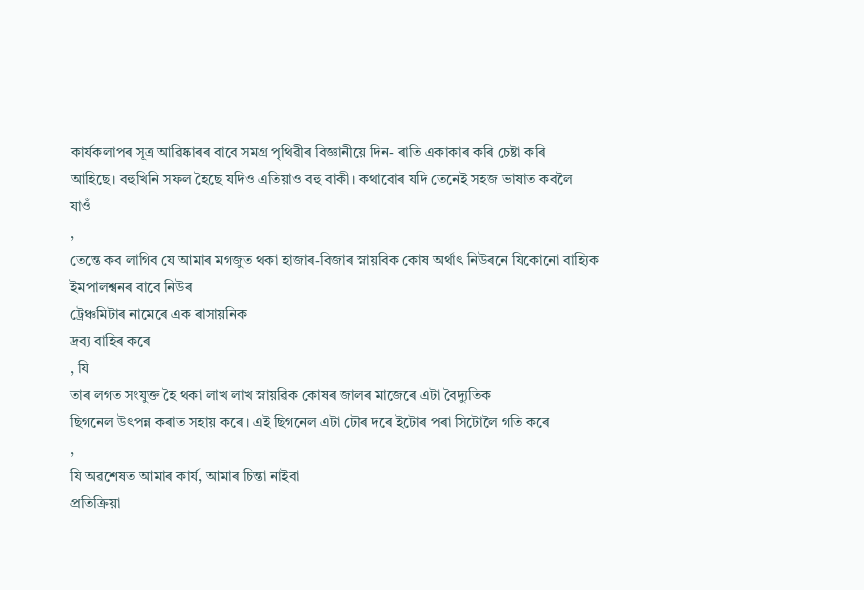কার্যকলাপৰ সূত্র আৱিষ্কাৰৰ বাবে সমগ্র পৃথিৱীৰ বিজ্ঞানীয়ে দিন- ৰাতি একাকাৰ কৰি চেষ্টা কৰি
আহিছে। বহুখিনি সফল হৈছে যদিও এতিয়াও বহু বাকী। কথাবোৰ যদি তেনেই সহজ ভাষাত কবলৈ
যাওঁ
,
তেন্তে কব লাগিব যে আমাৰ মগজুত থকা হাজাৰ-বিজাৰ স্নায়বিক কোষ অর্থাৎ নিউৰনে যিকোনো বাহ্যিক
ইমপালশ্বনৰ বাবে নিউৰ
ট্রেঞ্চমিটাৰ নামেৰে এক ৰাসায়নিক
দ্রব্য বাহিৰ কৰে
, যি
তাৰ লগত সংযুক্ত হৈ থকা লাখ লাখ স্নায়ৱিক কোষৰ জালৰ মাজেৰে এটা বৈদ্যুতিক
ছিগনেল উৎপন্ন কৰাত সহায় কৰে। এই ছিগনেল এটা ঢৌৰ দৰে ইটোৰ পৰা সিটোলৈ গতি কৰে
,
যি অৱশেষত আমাৰ কার্য, আমাৰ চিন্তা নাইবা
প্রতিক্রিয়া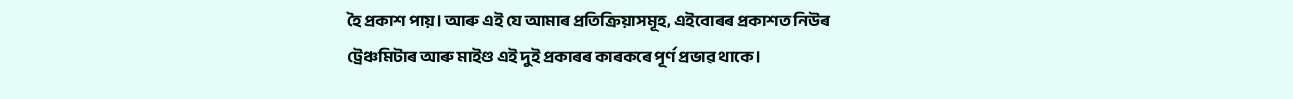হৈ প্রকাশ পায়। আৰু এই যে আমাৰ প্রতিক্রিয়াসমূহ, এইবোৰৰ প্রকাশত নিউৰ
ট্রেঞ্চমিটাৰ আৰু মাইণ্ড এই দুই প্রকাৰৰ কাৰকৰে পূর্ণ প্রভাৱ থাকে।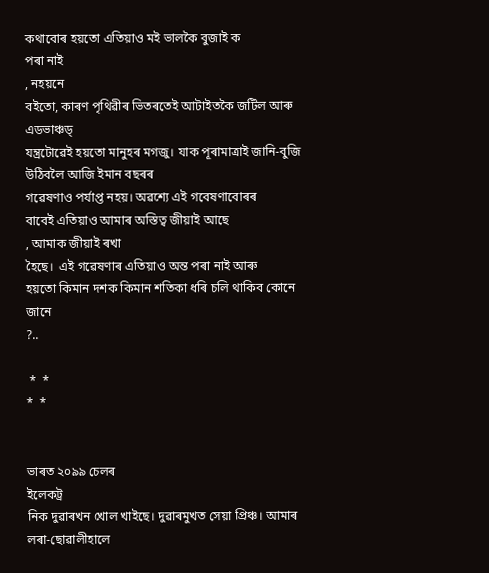কথাবোৰ হয়তো এতিয়াও মই ভালকৈ বুজাই ক
পৰা নাই
, নহয়নে
বইতো, কাৰণ পৃথিৱীৰ ভিতৰতেই আটাইতকৈ জটিল আৰু এডভাঞ্চড্
যন্ত্রটোৱেই হয়তো মানুহৰ মগজু। যাক পূৰামাত্রাই জানি-বুজি উঠিবলৈ আজি ইমান বছৰৰ
গৱেষণাও পর্যাপ্ত নহয়। অৱশ্যে এই গবেষণাবোৰৰ
বাবেই এতিয়াও আমাৰ অস্তিত্ব জীয়াই আছে
, আমাক জীয়াই ৰখা
হৈছে।  এই গৱেষণাৰ এতিয়াও অন্ত পৰা নাই আৰু
হয়তো কিমান দশক কিমান শতিকা ধৰি চলি থাকিব কোনে জানে
?..

 *  *
*  *


ভাৰত ২০৯৯ চেলৰ
ইলেকট্র
নিক দুৱাৰখন খোল খাইছে। দুৱাৰমুখত সেয়া প্রিঞ্চ। আমাৰ লৰা-ছোৱালীহালে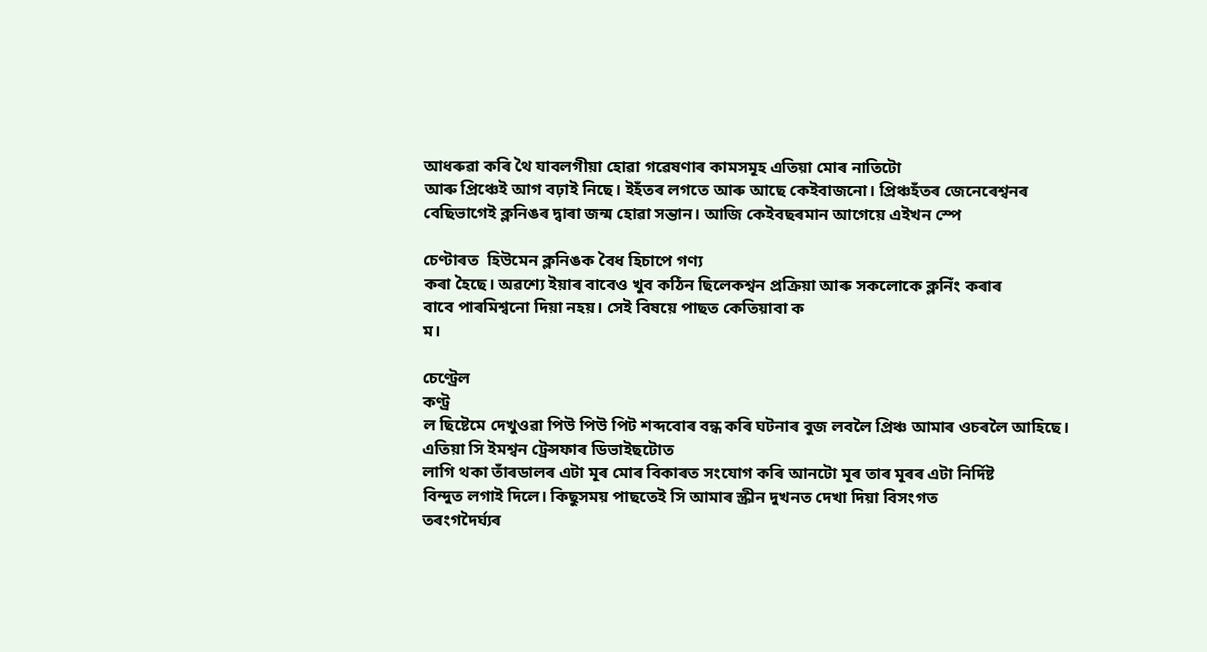আধৰুৱা কৰি থৈ যাবলগীয়া হোৱা গৱেষণাৰ কামসমূহ এতিয়া মোৰ নাতিটো
আৰু প্রিঞ্চেই আগ বঢ়াই নিছে। ইহঁতৰ লগতে আৰু আছে কেইবাজনো। প্রিঞ্চহঁতৰ জেনেৰেশ্বনৰ
বেছিভাগেই ক্লনিঙৰ দ্বাৰা জন্ম হোৱা সন্তান। আজি কেইবছৰমান আগেয়ে এইখন স্পে

চেণ্টাৰত  হিউমেন ক্লনিঙক বৈধ হিচাপে গণ্য
কৰা হৈছে। অৱশ্যে ইয়াৰ বাবেও খুব কঠিন ছিলেকশ্বন প্রক্রিয়া আৰু সকলোকে ক্লনিঁং কৰাৰ
বাবে পাৰমিশ্বনো দিয়া নহয়। সেই বিষয়ে পাছত কেতিয়াবা ক
ম।

চেণ্ট্ৰেল
কণ্ট্ৰ
ল ছিষ্টেমে দেখুওৱা পিউ পিউ পিট শব্দবোৰ বন্ধ কৰি ঘটনাৰ বুজ লবলৈ প্রিঞ্চ আমাৰ ওচৰলৈ আহিছে। এতিয়া সি ইমশ্বন ট্রেন্সফাৰ ডিভাইছটোত
লাগি থকা তাঁৰডালৰ এটা মূৰ মোৰ বিকাৰত সংযোগ কৰি আনটো মূৰ তাৰ মূৰৰ এটা নির্দিষ্ট
বিন্দুত লগাই দিলে। কিছুসময় পাছতেই সি আমাৰ স্ক্রীন দুখনত দেখা দিয়া বিসংগত
তৰংগদৈর্ঘ্যৰ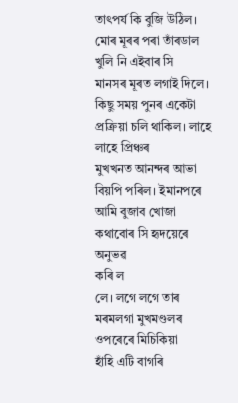তাৎপর্য কি বুজি উঠিল। মোৰ মূৰৰ পৰা তাঁৰডাল খুলি নি এইবাৰ সি
মানসৰ মূৰত লগাই দিলে। কিছু সময় পুনৰ একেটা প্রক্রিয়া চলি থাকিল। লাহে লাহে প্রিঞ্চৰ
মুখখনত আনন্দৰ আভা বিয়পি পৰিল। ইমানপৰে আমি বুজাব খোজা কথাবোৰ সি হৃদয়েৰে অনুভৱ
কৰি ল
লে। লগে লগে তাৰ মৰমলগা মুখমণ্ডলৰ ওপৰেৰে মিচিকিয়া
হাঁহি এটি বাগৰি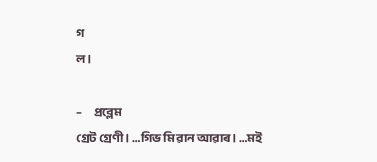গ
ল।

–      প্রব্লেম
গ্রেট গ্রেণী। …গিভ মি ৱান আৱাৰ। …মই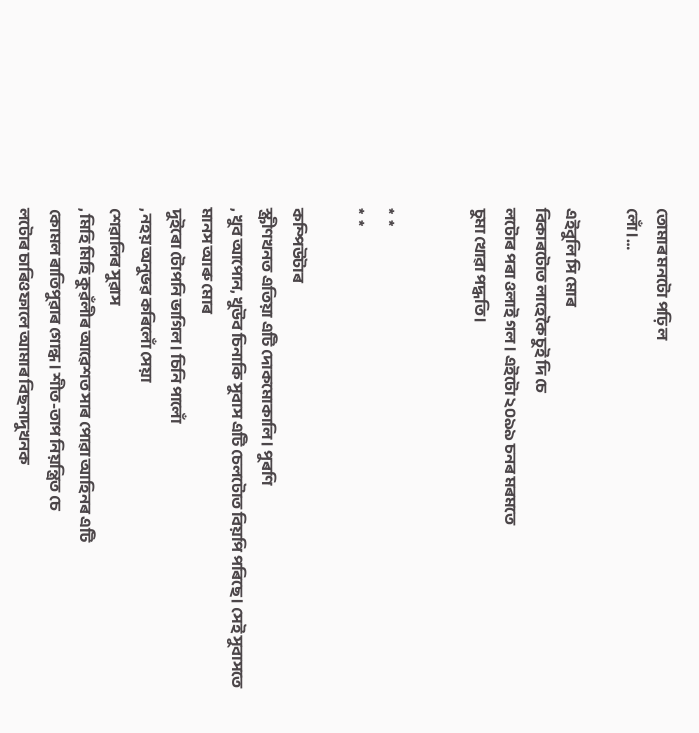তোমাৰ মনটো পঢ়ি ল
লোঁ।…

এইবুলি সি মোৰ
বিকাৰটোত লাহেকৈ চুই দি চে
লটোৰ পৰা ওলাই গল । এইটো ২০৯৯ চনৰ মৰমতে
চুমা খোৱা পদ্ধতি।


*  *
*  *

কম্পিউটাৰ
স্ক্রীণখনত এতিয়া এটি দোকমোকালি। পুৰণি
, খুব আপোন, খুউব চিনাকি সুবাস এটি চেলটোত বিয়পি পৰিছে। সেই সুবাসতে মানস আৰু মোৰ
দুইৰো টোপনি ভাগিল। চিনি পালোঁ
, নহয় অনুভৱ কৰিলোঁ সেয়া
শেৱালিৰ সুৱাস
, মিহি মিহি কুৱঁলীৰ আৱেশত সাৰ পোৱা আহিনৰ এটি
কোমল ৰাতিপুৱাৰ গোন্ধ। শীত-তাপ নিয়ন্ত্রিত চে
লটোৰ চাৰিওফালে আমাৰ বিছনাদুখনক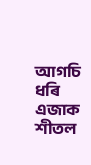আগচি
ধৰি এজাক শীতল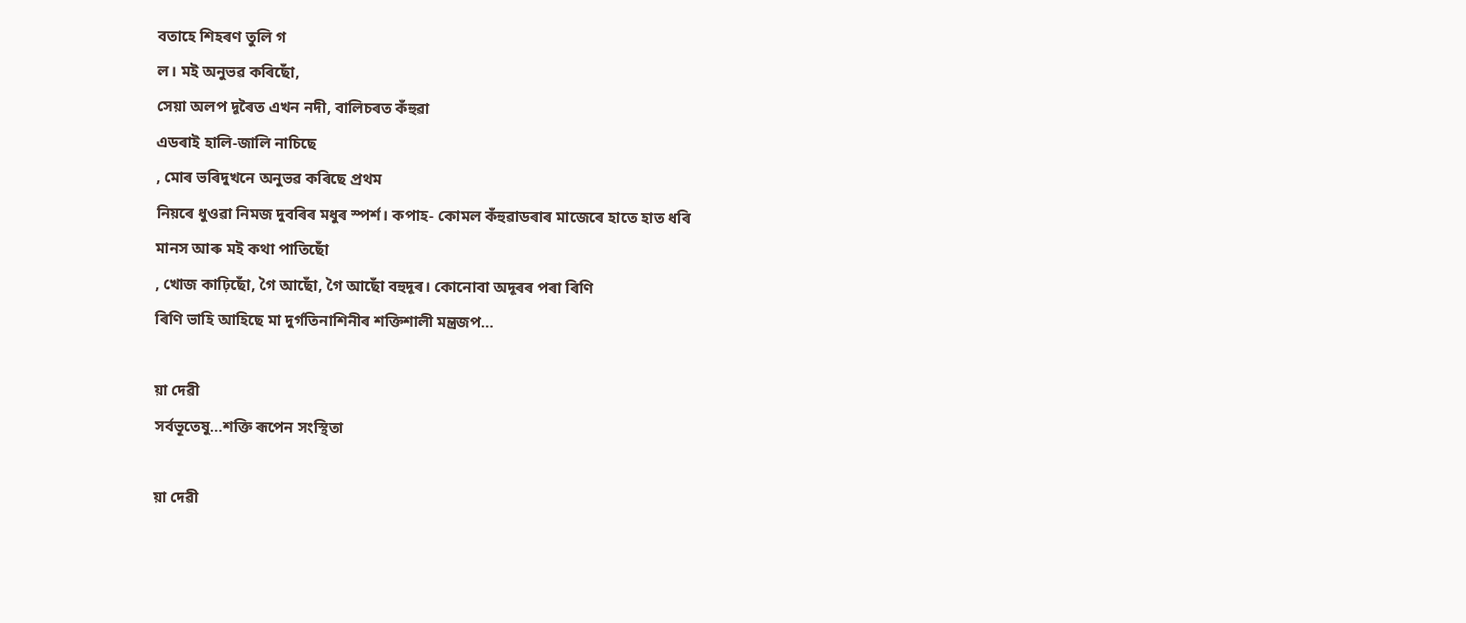বতাহে শিহৰণ তুলি গ
ল। মই অনুভৱ কৰিছোঁ,
সেয়া অলপ দূৰৈত এখন নদী, বালিচৰত কঁহুৱা
এডৰাই হালি-জালি নাচিছে
, মোৰ ভৰিদুখনে অনুভৱ কৰিছে প্রথম
নিয়ৰে ধুওৱা নিমজ দুবৰিৰ মধুৰ স্পর্শ। কপাহ- কোমল কঁহুৱাডৰাৰ মাজেৰে হাতে হাত ধৰি
মানস আৰু মই কথা পাতিছোঁ
, খোজ কাঢ়িছোঁ, গৈ আছোঁ, গৈ আছোঁ বহুদূৰ। কোনোবা অদূৰৰ পৰা ৰিণি
ৰিণি ভাহি আহিছে মা দুর্গতিনাশিনীৰ শক্তিশালী মন্ত্রজপ…

য়া দেৱী
সর্বভূতেষু…শক্তি ৰূপেন সংস্থিতা

য়া দেৱী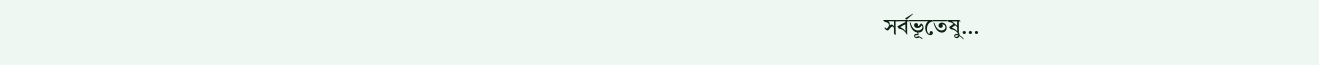সর্বভূতেষু…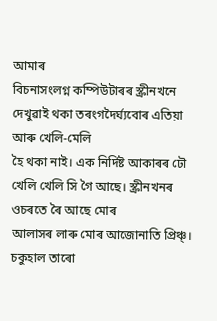আমাৰ
বিচনাসংলগ্ন কম্পিউটাৰৰ স্ক্রীনখনে দেখুৱাই থকা তৰংগদৈর্ঘ্যবোৰ এতিয়া আৰু খেলি-মেলি
হৈ থকা নাই। এক নির্দিষ্ট আকাৰৰ ঢৌ খেলি খেলি সি গৈ আছে। স্ক্রীনখনৰ ওচৰতে ৰৈ আছে মোৰ
আলাসৰ লাৰু মোৰ আজোনাতি প্রিঞ্চ্। চকুহাল তাৰো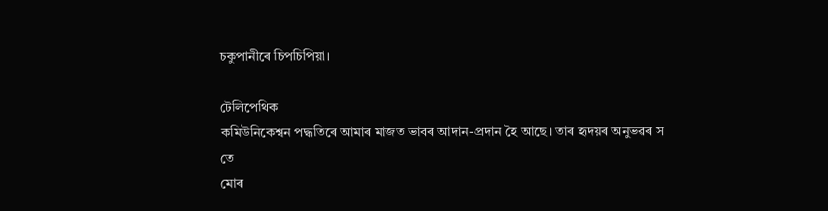চকুপানীৰে চিপচিপিয়া।

টেলিপেথিক
কমিউনিকেশ্বন পদ্ধতিৰে আমাৰ মাজত ভাবৰ আদান-প্রদান হৈ আছে। তাৰ হৃদয়ৰ অনুভৱৰ স
তে
মোৰ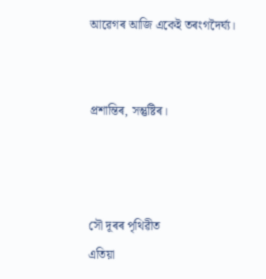আৱেগৰ আজি একেই তৰংগদৈর্ঘ্য।


প্রশান্তিৰ, সন্তুষ্টিৰ।



সৌ দূৰৰ পৃথিৱীত
এতিয়া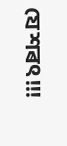যে শৰৎ !!!